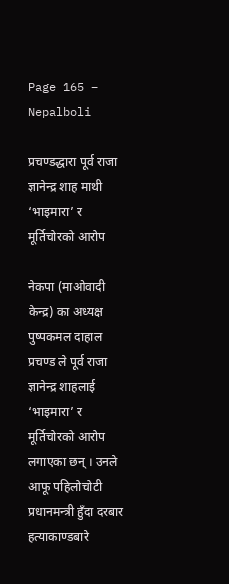Page 165 – Nepalboli

प्रचण्डद्धारा पूर्व राजा ज्ञानेन्द्र शाह माथी ‘भाइमारा’ र मूर्तिचोरको आरोप

नेकपा (माओवादी केन्द्र) का अध्यक्ष पुष्पकमल दाहाल प्रचण्ड ले पूर्व राजा ज्ञानेन्द्र शाहलाई ‘भाइमारा’ र मूर्तिचोरको आरोप लगाएका छन् । उनले आफू पहिलोचोटी प्रधानमन्त्री हुँदा दरबार हत्याकाण्डबारे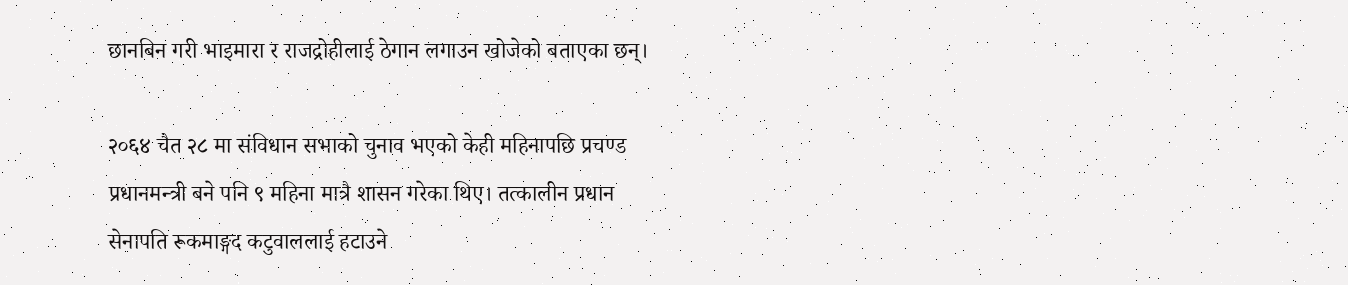छानबिन गरी भाइमारा र राजद्रोहीलाई ठेगान लगाउन खोजेको बताएका छन्।

२०६४ चैत २८ मा संविधान सभाको चुनाव भएको केही महिनापछि प्रचण्ड प्रधानमन्त्री बने पनि ९ महिना मात्रै शासन गरेका थिए। तत्कालीन प्रधान सेनापति रूकमाङ्गद कटुवाललाई हटाउने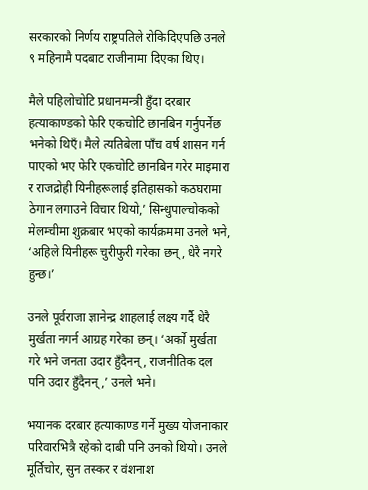सरकारको निर्णय राष्ट्रपतिले रोकिदिएपछि उनले ९ महिनामै पदबाट राजीनामा दिएका थिए।

मैले पहिलोचोटि प्रधानमन्त्री हुँदा दरबार हत्याकाण्डको फेरि एकचोटि छानबिन गर्नुपर्नेछ भनेको थिएँ। मैले त्यतिबेला पाँच वर्ष शासन गर्न पाएको भए फेरि एकचोटि छानबिन गरेर माइमारा र राजद्रोही यिनीहरूलाई इतिहासको कठघरामा ठेगान लगाउने विचार थियो,’ सिन्धुपाल्चोकको मेलम्चीमा शुक्रबार भएको कार्यक्रममा उनले भने, ‘अहिले यिनीहरू चुरीफुरी गरेका छन्, धेरै नगरे हुन्छ।’

उनले पूर्वराजा ज्ञानेन्द्र शाहलाई लक्ष्य गर्दै धेरै मुर्खता नगर्न आग्रह गरेका छन्। ‘अर्को मुर्खता गरे भने जनता उदार हुँदैनन्, राजनीतिक दल पनि उदार हुँदैनन्,’ उनले भने।

भयानक दरबार हत्याकाण्ड गर्ने मुख्य योजनाकार परिवारभित्रै रहेको दाबी पनि उनको थियो। उनले मूर्तिचोर, सुन तस्कर र वंशनाश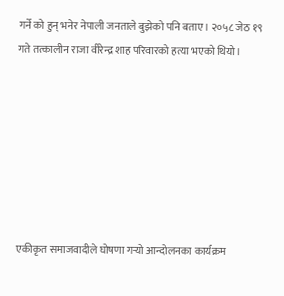गर्ने को हुन् भनेर नेपाली जनताले बुझेको पनि बताए। २०५८ जेठ १९ गते तत्कालीन राजा वीरेन्द्र शाह परिवारको हत्या भएको थियो।







एकीकृत समाजवादीले घोषणा गर्‍यो आन्दोलनका कार्यक्रम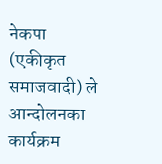नेकपा (एकीकृत समाजवादी) ले आन्दोलनका कार्यक्रम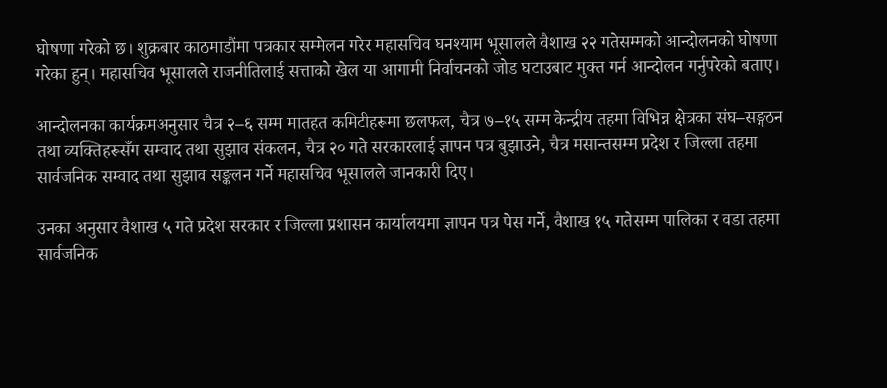घोषणा गरेको छ। शुक्रबार काठमाडौंमा पत्रकार सम्मेलन गरेर महासचिव घनश्याम भूसालले वैशाख २२ गतेसम्मको आन्दोलनको घोषणा गरेका हुन्। महासचिव भूसालले राजनीतिलाई सत्ताको खेल या आगामी निर्वाचनको जोड घटाउबाट मुक्त गर्न आन्दोलन गर्नुपरेको बताए।

आन्दोलनका कार्यक्रमअनुसार चैत्र २–६ सम्म मातहत कमिटीहरूमा छलफल, चैत्र ७–१५ सम्म केन्द्रीय तहमा विभिन्न क्षेत्रका संघ–सङ्गठन तथा व्यक्तिहरूसँग सम्वाद तथा सुझाव संकलन, चैत्र २० गते सरकारलाई ज्ञापन पत्र बुझाउने, चैत्र मसान्तसम्म प्रदेश र जिल्ला तहमा सार्वजनिक सम्वाद तथा सुझाव सङ्कलन गर्ने महासचिव भूसालले जानकारी दिए।

उनका अनुसार वैशाख ५ गते प्रदेश सरकार र जिल्ला प्रशासन कार्यालयमा ज्ञापन पत्र पेस गर्ने, वैशाख १५ गतेसम्म पालिका र वडा तहमा सार्वजनिक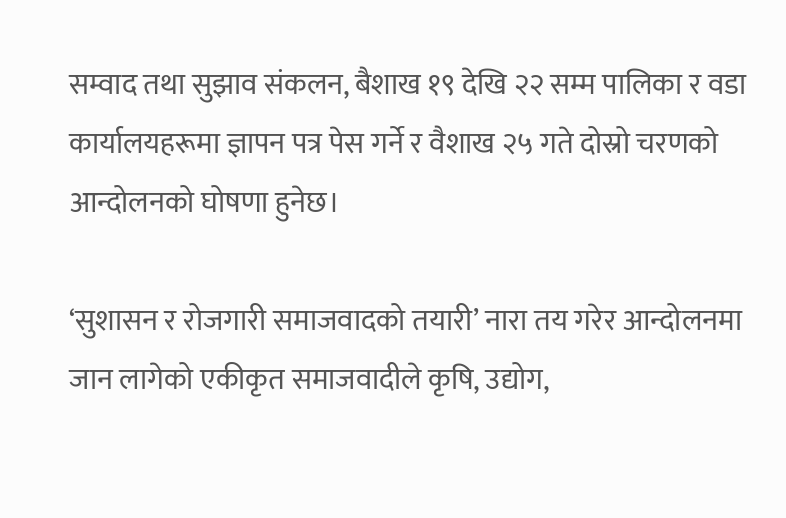सम्वाद तथा सुझाव संकलन, बैशाख १९ देखि २२ सम्म पालिका र वडा कार्यालयहरूमा ज्ञापन पत्र पेस गर्ने र वैशाख २५ गते दोस्रो चरणको आन्दोलनको घोषणा हुनेछ।

‘सुशासन र रोजगारी समाजवादको तयारी’ नारा तय गरेर आन्दोलनमा जान लागेको एकीकृत समाजवादीले कृषि, उद्योग,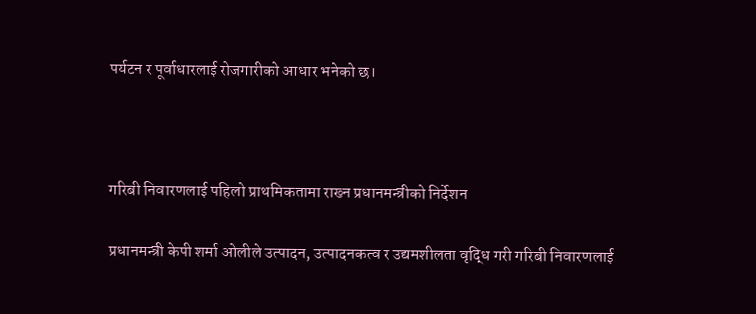पर्यटन र पूर्वाधारलाई रोजगारीको आधार भनेको छ।



गरिबी निवारणलाई पहिलो प्राथमिकतामा राख्न प्रधानमन्त्रीको निर्देशन

प्रधानमन्त्री केपी शर्मा ओलीले उत्पादन, उत्पादनकत्व र उद्यमशीलता वृद्धि गरी गरिबी निवारणलाई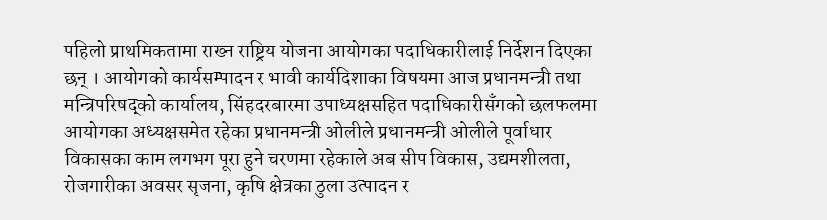पहिलो प्राथमिकतामा राख्न राष्ट्रिय योजना आयोगका पदाधिकारीलाई निर्देशन दिएका छन् । आयोगको कार्यसम्पादन र भावी कार्यदिशाका विषयमा आज प्रधानमन्त्री तथा मन्त्रिपरिषद्को कार्यालय, सिंहदरबारमा उपाध्यक्षसहित पदाधिकारीसँगको छलफलमा आयोगका अध्यक्षसमेत रहेका प्रधानमन्त्री ओलीले प्रधानमन्त्री ओलीले पूर्वाधार विकासका काम लगभग पूरा हुने चरणमा रहेकाले अब सीप विकास, उद्यमशीलता, रोजगारीका अवसर सृजना, कृषि क्षेत्रका ठुला उत्पादन र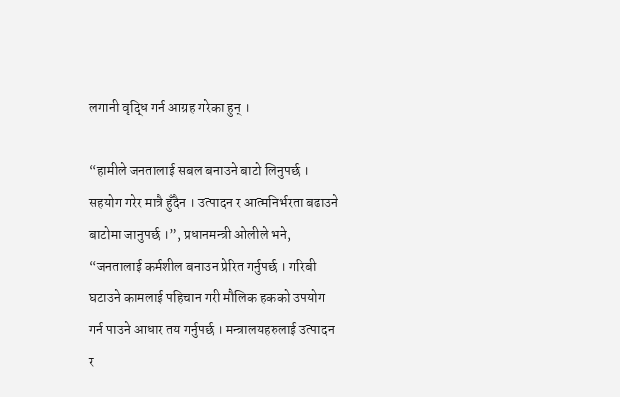लगानी वृद्धि गर्न आग्रह गरेका हुन् ।

“हामीले जनतालाई सबल बनाउने बाटो लिनुपर्छ । सहयोग गरेर मात्रै हुँदैन । उत्पादन र आत्मनिर्भरता बढाउने बाटोमा जानुपर्छ ।”, प्रधानमन्त्री ओलीले भने, “जनतालाई कर्मशील बनाउन प्रेरित गर्नुपर्छ । गरिबी घटाउने कामलाई पहिचान गरी मौलिक हकको उपयोग गर्न पाउने आधार तय गर्नुपर्छ । मन्त्रालयहरुलाई उत्पादन र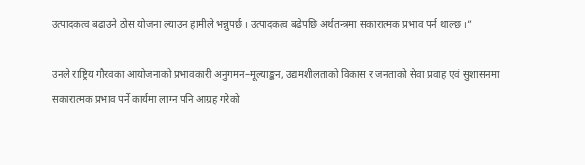उत्पादकत्व बढाउने ठोस योजना ल्याउन हामीले भन्नुपर्छ । उत्पादकत्व बढेपछि अर्थतन्त्रमा सकारात्मक प्रभाव पर्न थाल्छ ।”

उनले राष्ट्रिय गौरवका आयोजनाको प्रभावकारी अनुगमन–मूल्याङ्कन, उद्यमशीलताको विकास र जनताको सेवा प्रवाह एवं सुशासनमा सकारात्मक प्रभाव पर्ने कार्यमा लाग्न पनि आग्रह गरेको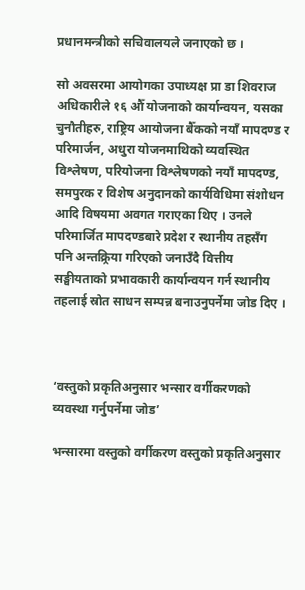प्रधानमन्त्रीको सचिवालयले जनाएको छ ।

सो अवसरमा आयोगका उपाध्यक्ष प्रा डा शिवराज अधिकारीले १६ औँ योजनाको कार्यान्वयन, यसका चुनौतीहरु, राष्ट्रिय आयोजना बैँकको नयाँ मापदण्ड र परिमार्जन, अधुरा योजनमाथिको व्यवस्थित विश्लेषण, परियोजना विश्लेषणको नयाँ मापदण्ड, समपुरक र विशेष अनुदानको कार्यविधिमा संशोधन आदि विषयमा अवगत गराएका थिए । उनले परिमार्जित मापदण्डबारे प्रदेश र स्थानीय तहसँग पनि अन्तक्र्रिया गरिएको जनाउँदै वित्तीय सङ्घीयताको प्रभावकारी कार्यान्वयन गर्न स्थानीय तहलाई स्रोत साधन सम्पन्न बनाउनुपर्नेमा जोड दिए ।



‘वस्तुको प्रकृतिअनुसार भन्सार वर्गीकरणको व्यवस्था गर्नुपर्नेमा जोड’

भन्सारमा वस्तुको वर्गीकरण वस्तुको प्रकृतिअनुसार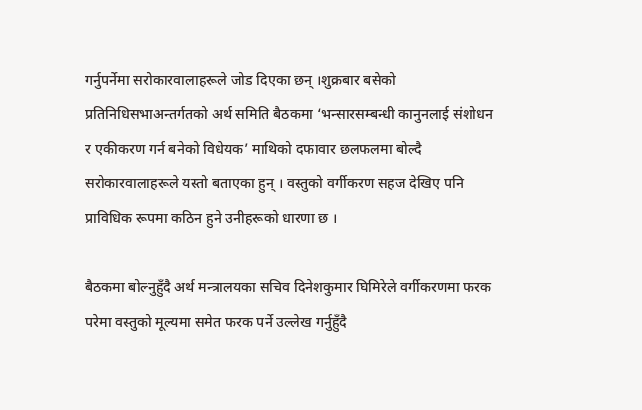गर्नुपर्नेमा सरोकारवालाहरूले जोड दिएका छन् ।शुक्रबार बसेको प्रतिनिधिसभाअन्तर्गतको अर्थ समिति बैठकमा ‘भन्सारसम्बन्धी कानुनलाई संशोधन र एकीकरण गर्न बनेको विधेयक’ माथिको दफावार छलफलमा बोल्दै सरोकारवालाहरूले यस्तो बताएका हुन् । वस्तुको वर्गीकरण सहज देखिए पनि प्राविधिक रूपमा कठिन हुने उनीहरूको धारणा छ ।

बैठकमा बोल्नुहुँदै अर्थ मन्त्रालयका सचिव दिनेशकुमार घिमिरेले वर्गीकरणमा फरक परेमा वस्तुको मूल्यमा समेत फरक पर्ने उल्लेख गर्नुहुँदै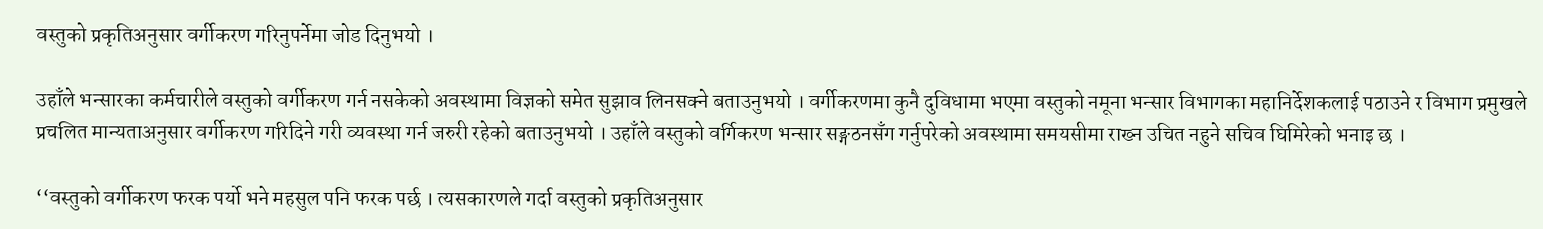वस्तुको प्रकृतिअनुसार वर्गीकरण गरिनुपर्नेमा जोड दिनुभयो ।

उहाँले भन्सारका कर्मचारीले वस्तुको वर्गीकरण गर्न नसकेको अवस्थामा विज्ञको समेत सुझाव लिनसक्ने बताउनुभयो । वर्गीकरणमा कुनै दुविधामा भएमा वस्तुको नमूना भन्सार विभागका महानिर्देशकलाई पठाउने र विभाग प्रमुखले प्रचलित मान्यताअनुसार वर्गीकरण गरिदिने गरी व्यवस्था गर्न जरुरी रहेको बताउनुभयो । उहाँले वस्तुको वर्गिकरण भन्सार सङ्गठनसँग गर्नुपरेको अवस्थामा समयसीमा राख्न उचित नहुने सचिव घिमिरेको भनाइ छ ।

‘‘वस्तुको वर्गीकरण फरक पर्यो भने महसुल पनि फरक पर्छ । त्यसकारणले गर्दा वस्तुको प्रकृतिअनुसार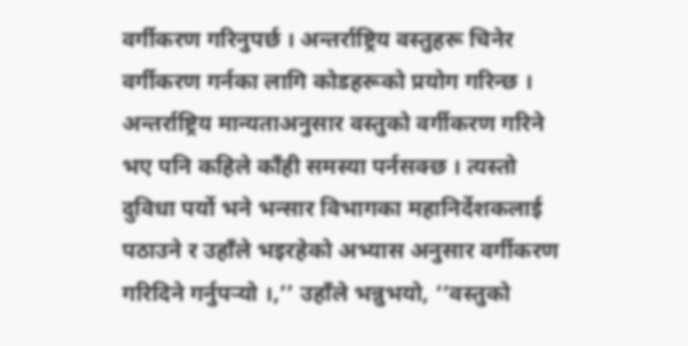वर्गीकरण गरिनुपर्छ । अन्तर्राष्ट्रिय वस्तुहरू चिनेर वर्गीकरण गर्नका लागि कोडहरूको प्रयोग गरिन्छ । अन्तर्राष्ट्रिय मान्यताअनुसार वस्तुको वर्गीकरण गरिने भए पनि कहिले काँही समस्या पर्नसक्छ । त्यस्तो दुविधा पर्यो भने भन्सार विभागका महानिर्देशकलाई पठाउने र उहाँले भइरहेको अभ्यास अनुसार वर्गीकरण गरिदिने गर्नुपर्‍यो ।,’’ उहाँले भन्नुभयो, ‘‘वस्तुको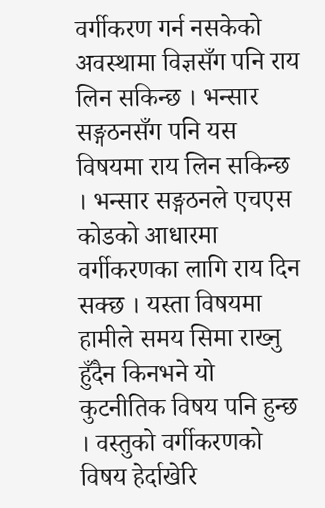वर्गीकरण गर्न नसकेको अवस्थामा विज्ञसँग पनि राय लिन सकिन्छ । भन्सार सङ्गठनसँग पनि यस विषयमा राय लिन सकिन्छ । भन्सार सङ्गठनले एचएस कोडको आधारमा वर्गीकरणका लागि राय दिन सक्छ । यस्ता विषयमा हामीले समय सिमा राख्नु हुँदैन किनभने यो कुटनीतिक विषय पनि हुन्छ । वस्तुको वर्गीकरणको विषय हेर्दाखेरि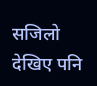सजिलो देखिए पनि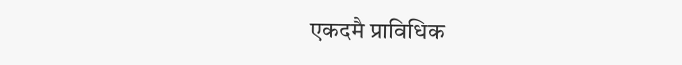एकदमै प्राविधिक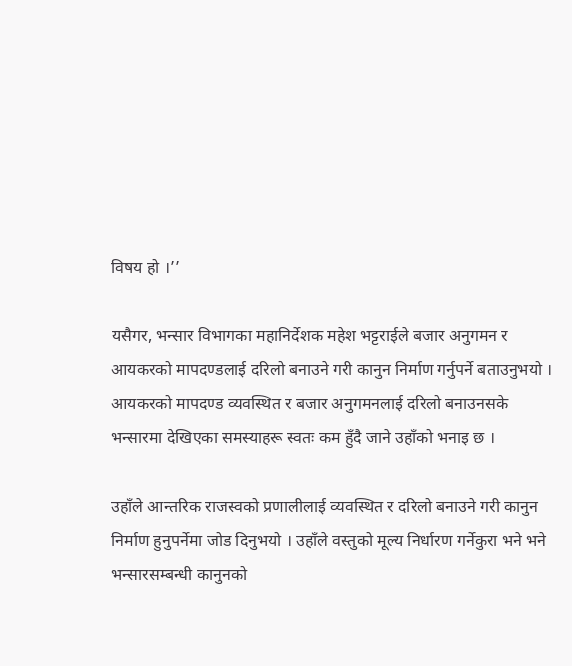विषय हो ।’’

यसैगर, भन्सार विभागका महानिर्देशक महेश भट्टराईले बजार अनुगमन र आयकरको मापदण्डलाई दरिलो बनाउने गरी कानुन निर्माण गर्नुपर्ने बताउनुभयो । आयकरको मापदण्ड व्यवस्थित र बजार अनुगमनलाई दरिलो बनाउनसके भन्सारमा देखिएका समस्याहरू स्वतः कम हुँदै जाने उहाँको भनाइ छ ।

उहाँले आन्तरिक राजस्वको प्रणालीलाई व्यवस्थित र दरिलो बनाउने गरी कानुन निर्माण हुनुपर्नेमा जोड दिनुभयो । उहाँले वस्तुको मूल्य निर्धारण गर्नेकुरा भने भने भन्सारसम्बन्धी कानुनको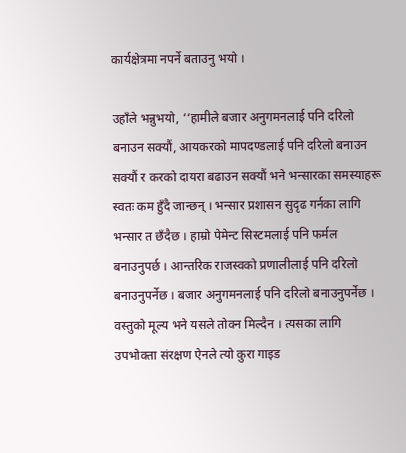कार्यक्षेत्रमा नपर्ने बताउनु भयो ।

उहाँले भन्नुभयो, ‘‘हामीले बजार अनुगमनलाई पनि दरिलो बनाउन सक्यौं, आयकरको मापदण्डलाई पनि दरिलो बनाउन सक्यौं र करको दायरा बढाउन सक्यौं भने भन्सारका समस्याहरू स्वतः कम हुँदै जान्छन् । भन्सार प्रशासन सुदृढ गर्नका लागि भन्सार त छँदैछ । हाम्रो पेमेन्ट सिस्टमलाई पनि फर्मल बनाउनुपर्छ । आन्तरिक राजस्वको प्रणालीलाई पनि दरिलो बनाउनुपर्नेछ । बजार अनुगमनलाई पनि दरिलो बनाउनुपर्नेछ । वस्तुको मूल्य भने यसले तोक्न मिल्दैन । त्यसका लागि उपभोक्ता संरक्षण ऐनले त्यो कुरा गाइड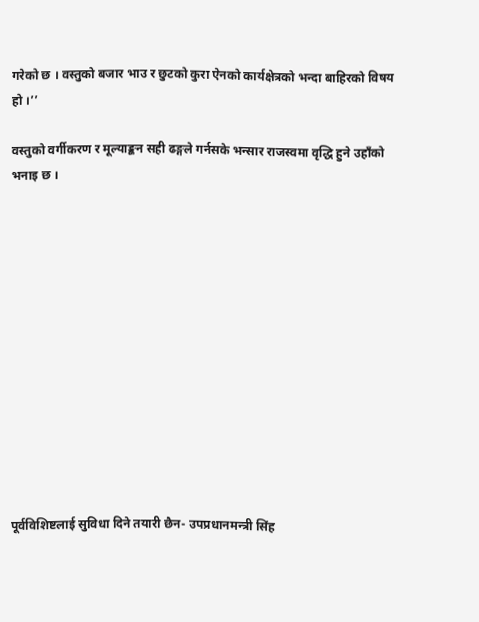गरेको छ । वस्तुको बजार भाउ र छुटको कुरा ऐनको कार्यक्षेत्रको भन्दा बाहिरको विषय हो ।’’

वस्तुको वर्गीकरण र मूल्याङ्कन सही ढङ्गले गर्नसके भन्सार राजस्वमा वृद्धि हुने उहाँको भनाइ छ ।













पूर्वविशिष्टलाई सुविधा दिने तयारी छैन- उपप्रधानमन्त्री सिंह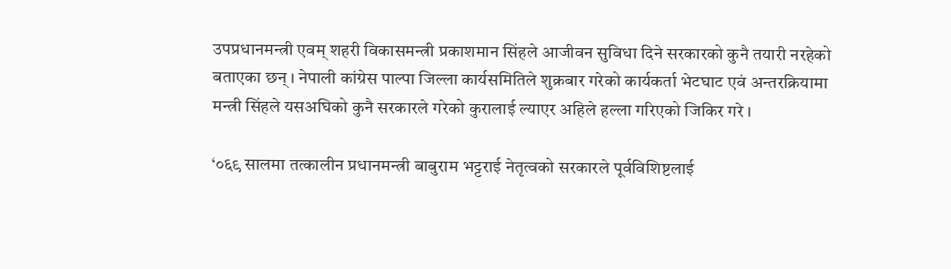उपप्रधानमन्त्री एवम् शहरी विकासमन्त्री प्रकाशमान सिंहले आजीवन सुविधा दिने सरकारको कुनै तयारी नरहेको बताएका छन् । नेपाली कांग्रेस पाल्पा जिल्ला कार्यसमितिले शुक्रबार गरेको कार्यकर्ता भेटघाट एवं अन्तरक्रियामा मन्त्री सिंहले यसअघिको कुनै सरकारले गरेको कुरालाई ल्याएर अहिले हल्ला गरिएको जिकिर गरे ।

‘०६९ सालमा तत्कालीन प्रधानमन्त्री बाबुराम भट्टराई नेतृत्वको सरकारले पूर्वविशिष्टलाई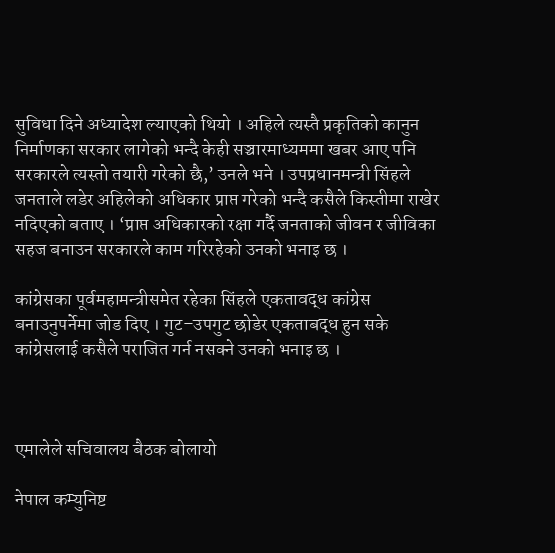सुविधा दिने अध्यादेश ल्याएको थियो । अहिले त्यस्तै प्रकृतिको कानुन निर्माणका सरकार लागेको भन्दै केही सञ्चारमाध्यममा खबर आए पनि सरकारले त्यस्तो तयारी गरेको छै,’ उनले भने । उपप्रधानमन्त्री सिंहले जनताले लडेर अहिलेको अधिकार प्राप्त गरेको भन्दै कसैले किस्तीमा राखेर नदिएको बताए । ‘प्राप्त अधिकारको रक्षा गर्दै जनताको जीवन र जीविका सहज बनाउन सरकारले काम गरिरहेको उनको भनाइ छ ।

कांग्रेसका पूर्वमहामन्त्रीसमेत रहेका सिंहले एकतावद्ध कांग्रेस बनाउनुपर्नेमा जोड दिए । गुट–उपगुट छोडेर एकताबद्ध हुन सके कांग्रेसलाई कसैले पराजित गर्न नसक्ने उनको भनाइ छ ।



एमालेले सचिवालय बैठक बोलायो

नेपाल कम्युनिष्ट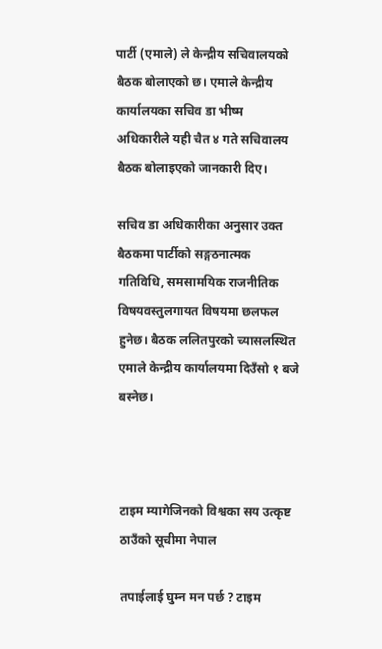पार्टी (एमाले) ले केन्द्रीय सचिवालयको बैठक बोलाएको छ। एमाले केन्द्रीय कार्यालयका सचिव डा भीष्म अधिकारीले यही चैत ४ गते सचिवालय बैठक बोलाइएको जानकारी दिए।

सचिव डा अधिकारीका अनुसार उक्त बैठकमा पार्टीको सङ्गठनात्मक गतिविधि, समसामयिक राजनीतिक विषयवस्तुलगायत विषयमा छलफल हुनेछ। बैठक ललितपुरको च्यासलस्थित एमाले केन्द्रीय कार्यालयमा दिउँसो १ बजे बस्नेछ।



टाइम म्यागेजिनको विश्वका सय उत्कृष्ट ठाउँको सूचीमा नेपाल

तपाईलाई घुम्न मन पर्छ ? टाइम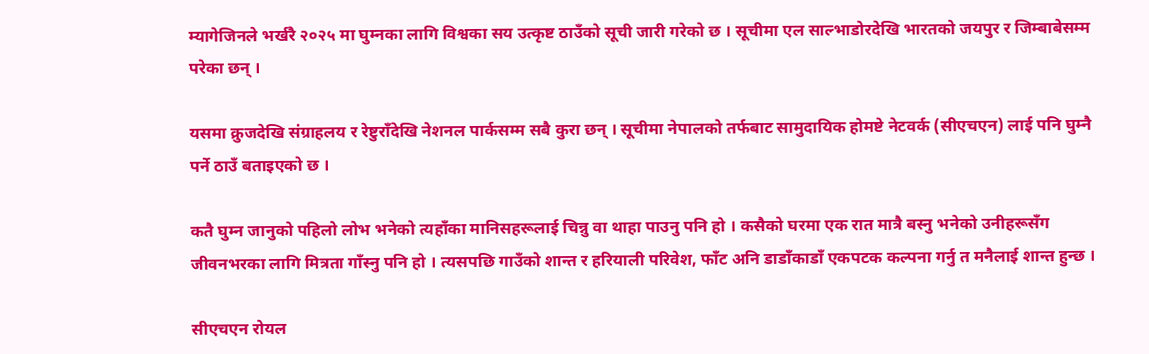म्यागेजिनले भर्खरै २०२५ मा घुम्नका लागि विश्वका सय उत्कृष्ट ठाउँको सूची जारी गरेको छ । सूचीमा एल साल्भाडोरदेखि भारतको जयपुर र जिम्बाबेसम्म परेका छन् ।

यसमा क्रुजदेखि संग्राहलय र रेष्टुराँदेखि नेशनल पार्कसम्म सबै कुरा छन् । सूचीमा नेपालको तर्फबाट सामुदायिक होमष्टे नेटवर्क (सीएचएन) लाई पनि घुम्नै पर्ने ठाउँ बताइएको छ ।

कतै घुम्न जानुको पहिलो लोभ भनेको त्यहाँका मानिसहरूलाई चिन्नु वा थाहा पाउनु पनि हो । कसैको घरमा एक रात मात्रै बस्नु भनेको उनीहरूसँग जीवनभरका लागि मित्रता गाँस्नु पनि हो । त्यसपछि गाउँको शान्त र हरियाली परिवेश, फाँट अनि डाडाँकाडाँ एकपटक कल्पना गर्नु त मनैलाई शान्त हुन्छ ।

सीएचएन रोयल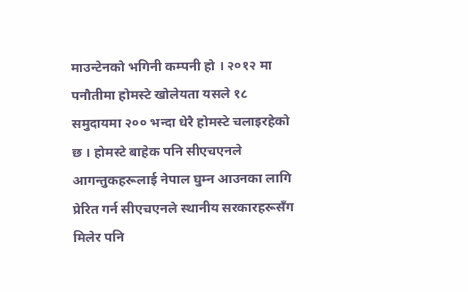माउन्टेनको भगिनी कम्पनी हो । २०१२ मा पनौतीमा होमस्टे खोलेयता यसले १८ समुदायमा २०० भन्दा धेरै होमस्टे चलाइरहेको छ । होमस्टे बाहेक पनि सीएचएनले आगन्तुकहरूलाई नेपाल घुम्न आउनका लागि प्रेरित गर्न सीएचएनले स्थानीय सरकारहरूसँग मिलेर पनि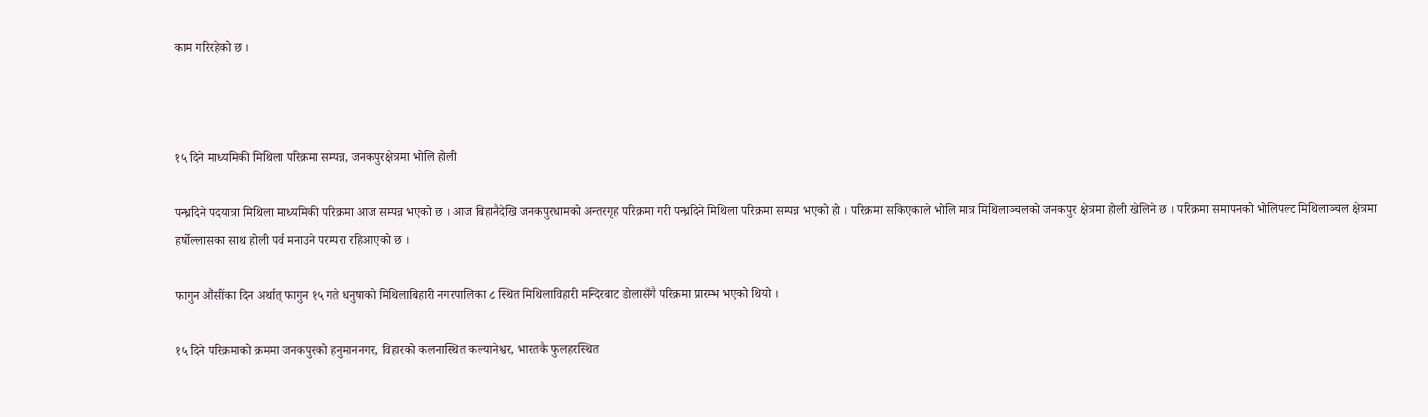काम गरिरहेको छ ।



१५ दिने माध्यमिकी मिथिला परिक्रमा सम्पन्न, जनकपुरक्षेत्रमा भोलि होली

पन्ध्रदिने पदयात्रा मिथिला माध्यमिकी परिक्रमा आज सम्पन्न भएको छ । आज बिहानैदेखि जनकपुरधामको अन्तरगृह परिक्रमा गरी पन्ध्रदिने मिथिला परिक्रमा सम्पन्न भएको हो । परिक्रमा सकिएकाले भोलि मात्र मिथिलाञ्चलको जनकपुर क्षेत्रमा होली खेलिने छ । परिक्रमा समापनको भोलिपल्ट मिथिलाञ्चल क्षेत्रमा हर्षोल्लासका साथ होली पर्व मनाउने परम्परा रहिआएको छ ।

फागुन औंसींका दिन अर्थात् फागुन १५ गते धनुषाको मिथिलाबिहारी नगरपालिका ८ स्थित मिथिलाविहारी मन्दिरबाट डोलासँगै परिक्रमा प्रारम्भ भएको थियो ।

१५ दिने परिक्रमाको क्रममा जनकपुरको हनुमाननगर, विहारको कलनास्थित कल्यानेश्वर, भारतकै फुलहरस्थित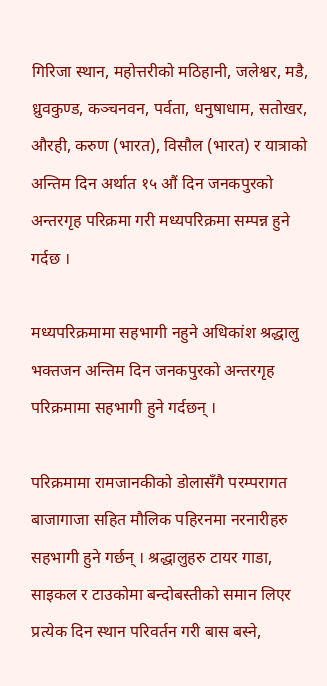गिरिजा स्थान, महोत्तरीको मठिहानी, जलेश्वर, मडै, ध्रुवकुण्ड, कञ्चनवन, पर्वता, धनुषाधाम, सतोखर, औरही, करुण (भारत), विसौल (भारत) र यात्राको अन्तिम दिन अर्थात १५ औं दिन जनकपुरको अन्तरगृह परिक्रमा गरी मध्यपरिक्रमा सम्पन्न हुने गर्दछ ।

मध्यपरिक्रमामा सहभागी नहुने अधिकांश श्रद्धालु भक्तजन अन्तिम दिन जनकपुरको अन्तरगृह परिक्रमामा सहभागी हुने गर्दछन् ।

परिक्रमामा रामजानकीको डोलासँगै परम्परागत बाजागाजा सहित मौलिक पहिरनमा नरनारीहरु सहभागी हुने गर्छन् । श्रद्धालुहरु टायर गाडा, साइकल र टाउकोमा बन्दोबस्तीको समान लिएर प्रत्येक दिन स्थान परिवर्तन गरी बास बस्ने,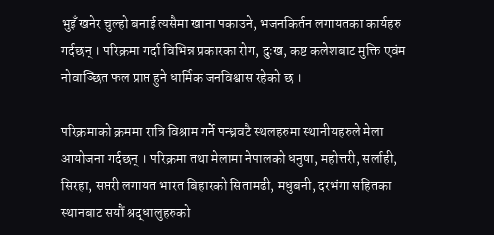भुइँ खनेर चुल्हो बनाई त्यसैमा खाना पकाउने, भजनकिर्तन लगायतका कार्यहरु गर्दछन् । परिक्रमा गर्दा विभिन्न प्रकारका रोग, दुःख, कष्ट कलेशबाट मुक्ति एवंम नोवाञ्छित फल प्राप्त हुने धार्मिक जनविश्वास रहेको छ ।

परिक्रमाको क्रममा रात्रि विश्राम गर्ने पन्ध्रवटै स्थलहरुमा स्थानीयहरुले मेला आयोजना गर्दछन् । परिक्रमा तथा मेलामा नेपालको धनुषा, महोत्तरी, सर्लाही, सिरहा, सप्तरी लगायत भारत बिहारको सितामढी, मधुबनी, दरभंगा सहितका स्थानबाट सयौं श्रद्धालुहरुको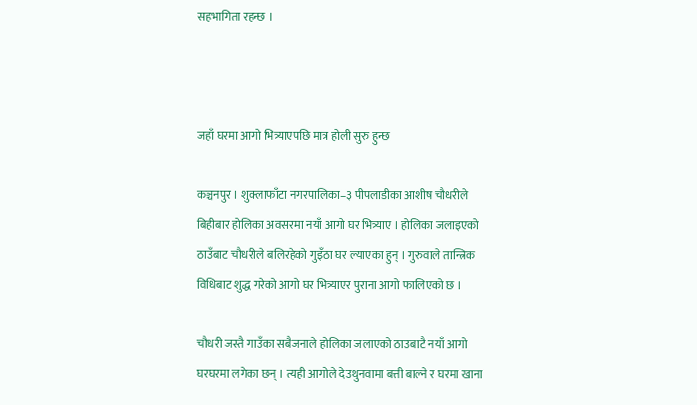सहभागिता रहन्छ ।



जहाँ घरमा आगो भित्र्याएपछि मात्र होली सुरु हुन्छ

कञ्चनपुर । शुक्लाफाँटा नगरपालिका–३ पीपलाडीका आशीष चौधरीले बिहीबार होलिका अवसरमा नयाँ आगो घर भित्र्याए । होलिका जलाइएको ठाउँबाट चौधरीले बलिरहेको गुइँठा घर ल्याएका हुन् । गुरुवाले तान्त्रिक विधिबाट शुद्ध गरेको आगो घर भित्र्याएर पुराना आगो फालिएको छ ।

चौधरी जस्तै गाउँका सबैजनाले होलिका जलाएको ठाउबाटै नयाँ आगो घरघरमा लगेका छन् । त्यही आगोले देउथुनवामा बत्ती बाल्ने र घरमा खाना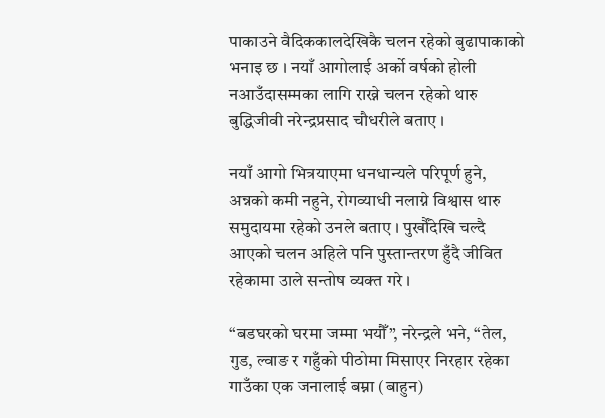पाकाउने वैदिककालदेखिकै चलन रहेको बुढापाकाको भनाइ छ । नयाँ आगोलाई अर्को वर्षको होली नआउँदासम्मका लागि राख्ने चलन रहेको थारु बुद्धिजीवी नरेन्द्रप्रसाद चौधरीले बताए ।

नयाँ आगो भित्रयाएमा धनधान्यले परिपूर्ण हुने, अन्नको कमी नहुने, रोगव्याधी नलाग्ने विश्वास थारु समुदायमा रहेको उनले बताए । पुर्खौंदेखि चल्दै आएको चलन अहिले पनि पुस्तान्तरण हुँदै जीवित रहेकामा उाले सन्तोष व्यक्त गरे ।

“बडघरको घरमा जम्मा भयौँ”, नरेन्द्रले भने, “तेल, गुड, ल्वाङ र गहुँको पीठोमा मिसाएर निरहार रहेका गाउँका एक जनालाई बम्ना (बाहुन)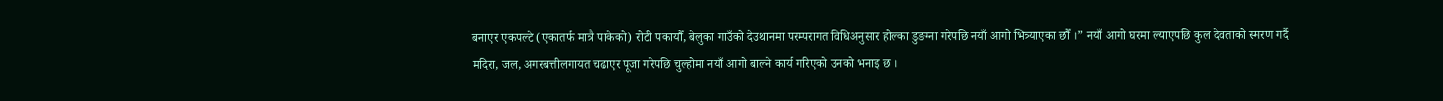बनाएर एकपल्टे (एकातर्फ मात्रै पाकेको) रोटी पकायौँ, बेलुका गाउँको देउथानमा परम्परागत विधिअनुसार होल्का डुङग्ना गरेपछि नयाँ आगो भित्र्याएका छौँ ।” नयाँ आगो घरमा ल्याएपछि कुल देवताको स्मरण गर्दै मदिरा, जल, अगरबत्तीलगायत चढाएर पूजा गरेपछि चुल्होमा नयाँ आगो बाल्ने कार्य गरिएको उनको भनाइ छ ।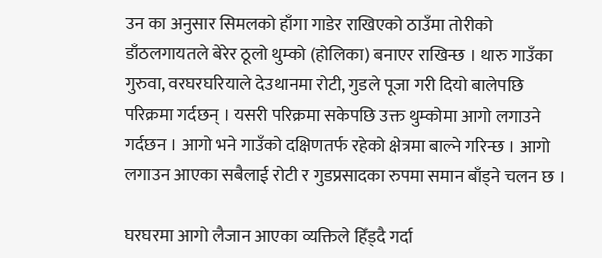उन का अनुसार सिमलको हाँगा गाडेर राखिएको ठाउँमा तोरीको डाँठलगायतले बेरेर ठूलो थुम्को (होलिका) बनाएर राखिन्छ । थारु गाउँका गुरुवा, वरघरघरियाले देउथानमा रोटी, गुडले पूजा गरी दियो बालेपछि परिक्रमा गर्दछन् । यसरी परिक्रमा सकेपछि उक्त थुम्कोमा आगो लगाउने गर्दछन । आगो भने गाउँको दक्षिणतर्फ रहेको क्षेत्रमा बाल्ने गरिन्छ । आगो लगाउन आएका सबैलाई रोटी र गुडप्रसादका रुपमा समान बाँड्ने चलन छ ।

घरघरमा आगो लैजान आएका व्यक्तिले हिँड्दै गर्दा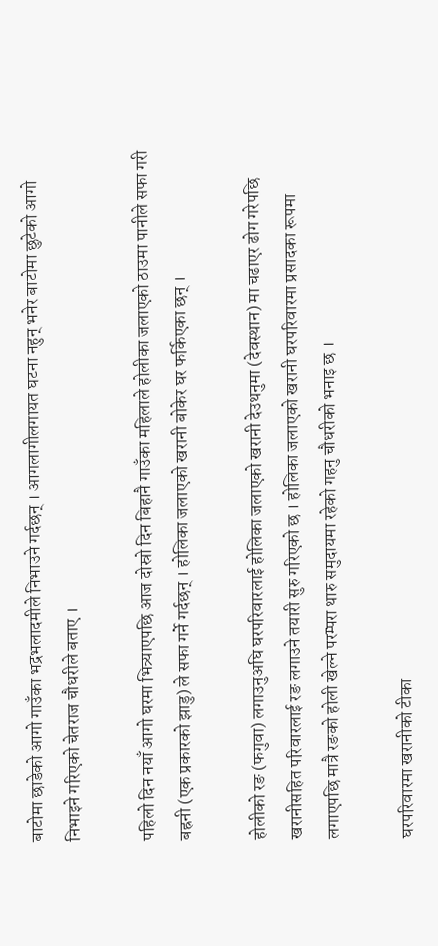बाटोमा छाडेको आगो गाउँका भद्रभलादमीले निभाउने गर्दछन् । आगलागीलगायत घटना नहुन् भनेर बाटोमा छुटेको आगो निभाइने गरिएको चेतराज चौधरीले बताए ।

पहिलो दिन नयाँ आगो घरमा भित्र्याएपछि आज दोस्रो दिन बिहानै गाउँका महिलाले होलीका जलाएको ठाउमा पानीले सफा गरी बह्रनी (एक प्रकारको झाडु) ले सफा गर्ने गर्दछन् । होलिका जलाएको खरानी बोकेर घर फर्किएका छन् ।

होलीको रङ (फगुवा) लगाउनुअघि घरपरिवारलाई होलिका जलाएको खरानी देउथनुमा (देवस्थान) मा चढाएर ढोग गरेपछि खरानीसहित परिवारलाई रङ लगाउने तयारी सुरु गरिएको छ । होलिका जलाएको खरानी घरपरिवारमा प्रसादका रूपमा लगाएपछि मात्रै रङको होली खेल्ने परम्परा थारु समुदायमा रहेको गहनु चौधरीको भनाइ छ ।

घरपरिवारमा खरानीको टीका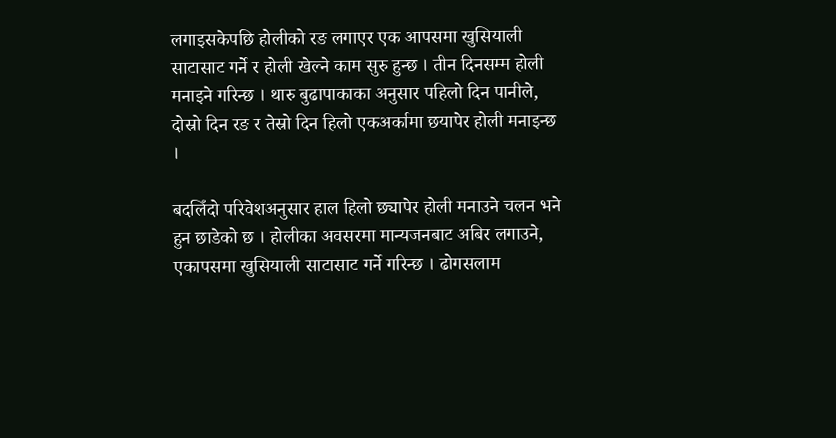लगाइसकेपछि होलीको रङ लगाएर एक आपसमा खुसियाली साटासाट गर्ने र होली खेल्ने काम सुरु हुन्छ । तीन दिनसम्म होली मनाइने गरिन्छ । थारु बुढापाकाका अनुसार पहिलो दिन पानीले, दोस्रो दिन रङ र तेस्रो दिन हिलो एकअर्कामा छयापेर होली मनाइन्छ ।

बदलिँदो परिवेशअनुसार हाल हिलो छ्यापेर होली मनाउने चलन भने हुन छाडेको छ । होलीका अवसरमा मान्यजनबाट अबिर लगाउने, एकापसमा खुसियाली साटासाट गर्ने गरिन्छ । ढोगसलाम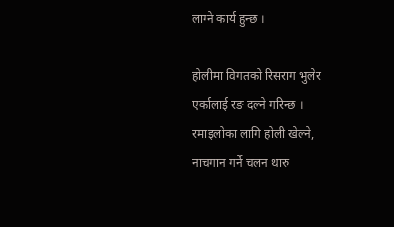लाग्ने कार्य हुन्छ ।

होलीमा विगतको रिसराग भुलेर एर्कालाई रङ दल्ने गरिन्छ । रमाइलोका लागि होली खेल्ने, नाचगान गर्ने चलन थारु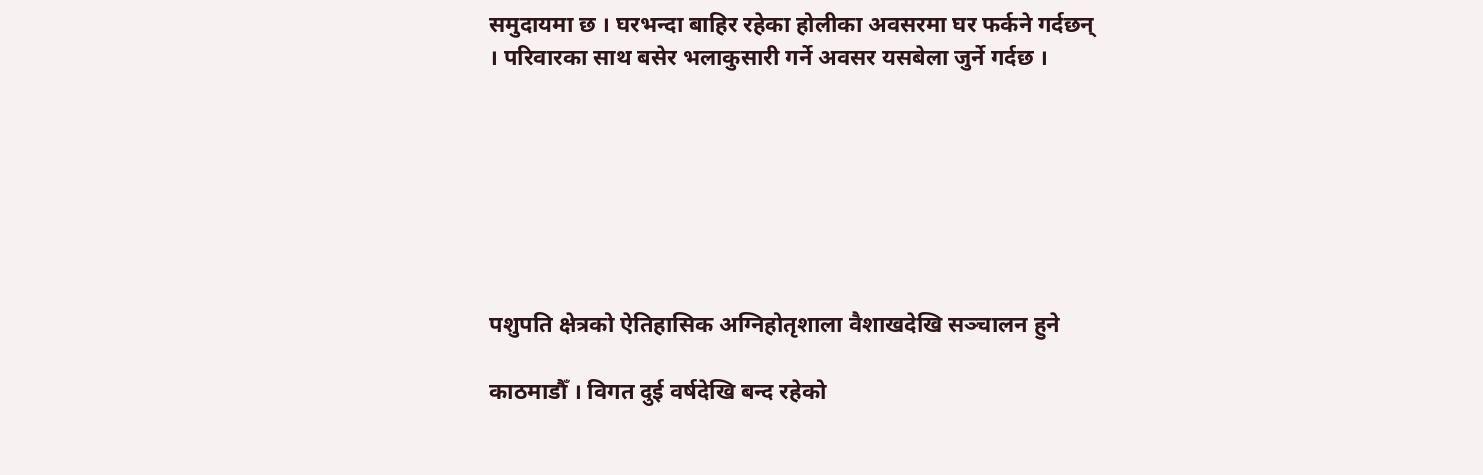समुदायमा छ । घरभन्दा बाहिर रहेका होलीका अवसरमा घर फर्कने गर्दछन् । परिवारका साथ बसेर भलाकुसारी गर्ने अवसर यसबेला जुर्ने गर्दछ ।







पशुपति क्षेत्रको ऐतिहासिक अग्निहोतृशाला वैशाखदेखि सञ्चालन हुने

काठमाडौँ । विगत दुई वर्षदेखि बन्द रहेको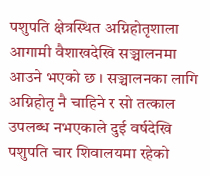पशुपति क्षेत्रस्थित अग्निहोतृशाला आगामी वैशाखदेखि सञ्चालनमा आउने भएको छ । सञ्चालनका लागि अग्निहोतृ नै चाहिने र सो तत्काल उपलब्ध नभएकाले दुई वर्षदेखि पशुपति चार शिवालयमा रहेको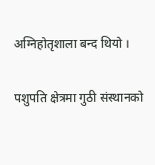अग्निहोतृशाला बन्द थियो ।

पशुपति क्षेत्रमा गुठी संस्थानको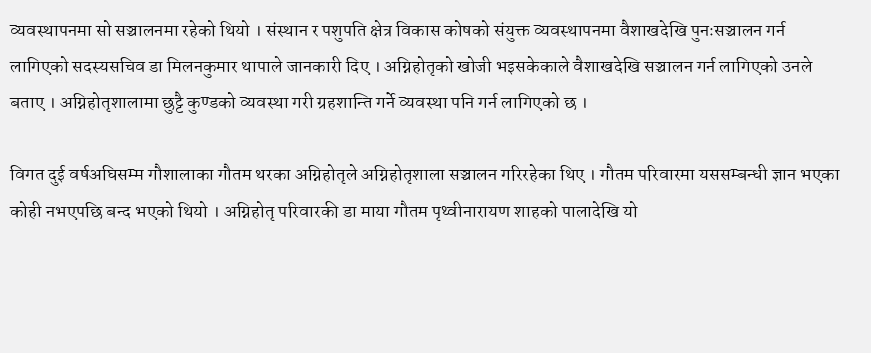व्यवस्थापनमा सो सञ्चालनमा रहेको थियो । संस्थान र पशुपति क्षेत्र विकास कोषको संयुक्त व्यवस्थापनमा वैशाखदेखि पुनःसञ्चालन गर्न लागिएको सदस्यसचिव डा मिलनकुमार थापाले जानकारी दिए । अग्निहोतृको खोजी भइसकेकाले वैशाखदेखि सञ्चालन गर्न लागिएको उनले बताए । अग्निहोतृशालामा छुट्टै कुण्डको व्यवस्था गरी ग्रहशान्ति गर्ने व्यवस्था पनि गर्न लागिएको छ ।

विगत दुई वर्षअघिसम्म गौशालाका गौतम थरका अग्निहोतृले अग्निहोतृशाला सञ्चालन गरिरहेका थिए । गौतम परिवारमा यससम्बन्धी ज्ञान भएका कोही नभएपछि बन्द भएको थियो । अग्निहोतृ परिवारकी डा माया गौतम पृथ्वीनारायण शाहको पालादेखि यो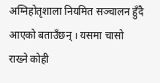अग्निहोतृशाला नियमित सञ्चालन हुँदै आएको बताउँछन् । यसमा चासो राख्ने कोही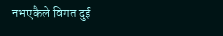नभएकैले विगत दुई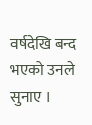वर्षदेखि बन्द भएको उनले सुनाए ।